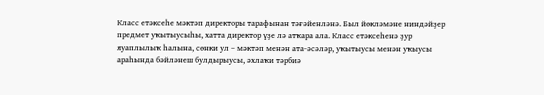Класс етәксеһе мәктәп директоры тарафынан тәғәйенләнә. Был йөкләмәне ниндәйҙер предмет уҡытыусыһы, хатта директор үҙе лә атҡара ала. Класс етәксеһенә ҙур яуаплылыҡ һалына, сөнки ул – мәктәп менән ата-әсәләр, уҡытыусы менән уҡыусы араһында бәйләнеш булдырыусы, әхлаҡи тәрбиә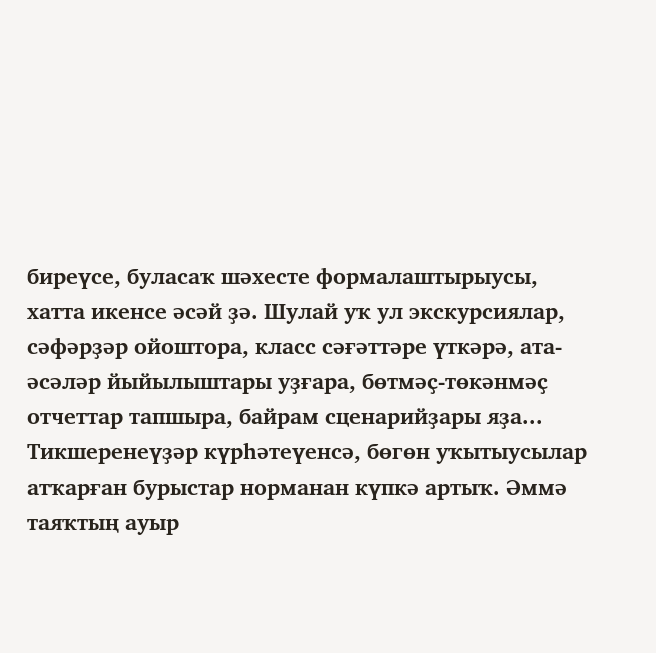биреүсе, буласаҡ шәхесте формалаштырыусы, хатта икенсе әсәй ҙә. Шулай уҡ ул экскурсиялар, сәфәрҙәр ойоштора, класс сәғәттәре үткәрә, ата-әсәләр йыйылыштары уҙғара, бөтмәҫ-төкәнмәҫ отчеттар тапшыра, байрам сценарийҙары яҙа...
Тикшеренеүҙәр күрһәтеүенсә, бөгөн уҡытыусылар атҡарған бурыстар норманан күпкә артыҡ. Әммә таяҡтың ауыр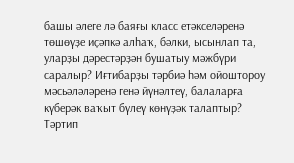башы әлеге лә баяғы класс етәкселәренә төшөүҙе иҫәпкә алһаҡ, бәлки, ысынлап та, уларҙы дәрестәрҙән бушатыу мәжбүри саралыр? Иғтибарҙы тәрбиә һәм ойоштороу мәсьәләләренә генә йүнәлтеү, балаларға күберәк ваҡыт бүлеү көнүҙәк талаптыр?
Тәртип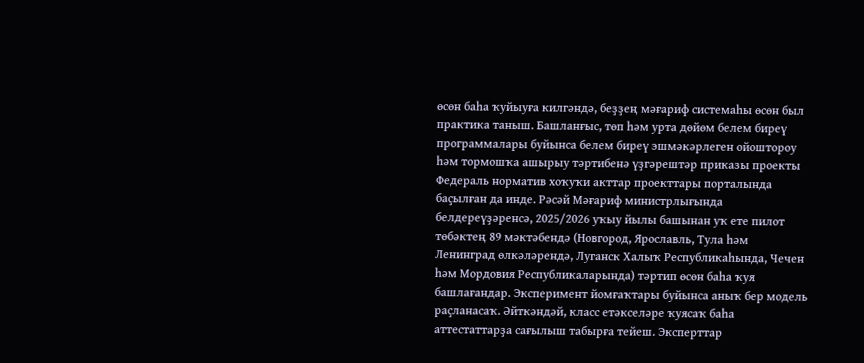өсөн баһа ҡуйыуға килгәндә, беҙҙең мәғариф системаһы өсөн был практика таныш. Башланғыс, төп һәм урта дөйөм белем биреү программалары буйынса белем биреү эшмәкәрлеген ойоштороу һәм тормошҡа ашырыу тәртибенә үҙгәрештәр приказы проекты Федераль норматив хоҡуҡи акттар проекттары порталында баҫылған да инде. Рәсәй Мәғариф министрлығында белдереүҙәренсә, 2025/2026 уҡыу йылы башынан уҡ ете пилот төбәктең 89 мәктәбендә (Новгород, Ярославль, Тула һәм Ленинград өлкәләрендә, Луганск Халыҡ Республикаһында, Чечен һәм Мордовия Республикаларында) тәртип өсөн баһа ҡуя башлағандар. Эксперимент йомғаҡтары буйынса аныҡ бер модель раҫланасаҡ. Әйткәндәй, класс етәкселәре ҡуясаҡ баһа аттестаттарҙа сағылыш табырға тейеш. Эксперттар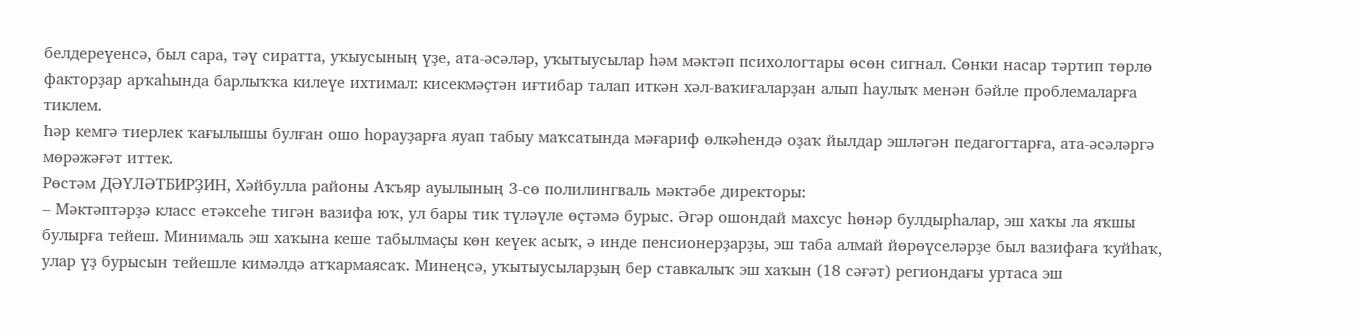белдереүенсә, был сара, тәү сиратта, уҡыусының үҙе, ата-әсәләр, уҡытыусылар һәм мәктәп психологтары өсөн сигнал. Сөнки насар тәртип төрлө факторҙар арҡаһында барлыҡҡа килеүе ихтимал: кисекмәҫтән иғтибар талап иткән хәл-ваҡиғаларҙан алып һаулыҡ менән бәйле проблемаларға тиклем.
Һәр кемгә тиерлек ҡағылышы булған ошо һорауҙарға яуап табыу маҡсатында мәғариф өлкәһендә оҙаҡ йылдар эшләгән педагогтарға, ата-әсәләргә мөрәжәғәт иттек.
Рөстәм ДӘҮЛӘТБИРҘИН, Хәйбулла районы Аҡъяр ауылының 3-сө полилингваль мәктәбе директоры:
– Мәктәптәрҙә класс етәксеһе тигән вазифа юҡ, ул бары тик түләүле өҫтәмә бурыс. Әгәр ошондай махсус һөнәр булдырһалар, эш хаҡы ла яҡшы булырға тейеш. Минималь эш хаҡына кеше табылмаҫы көн кеүек асыҡ, ә инде пенсионерҙарҙы, эш таба алмай йөрөүселәрҙе был вазифаға ҡуйһаҡ, улар үҙ бурысын тейешле кимәлдә атҡармаясаҡ. Минеңсә, уҡытыусыларҙың бер ставкалыҡ эш хаҡын (18 сәғәт) региондағы уртаса эш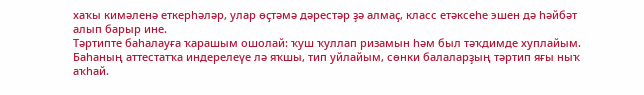хаҡы кимәленә еткерһәләр, улар өҫтәмә дәрестәр ҙә алмаҫ, класс етәксеһе эшен дә һәйбәт алып барыр ине.
Тәртипте баһалауға ҡарашым ошолай: ҡуш ҡуллап ризамын һәм был тәҡдимде хуплайым. Баһаның аттестатҡа индерелеүе лә яҡшы, тип уйлайым, сөнки балаларҙың тәртип яғы ныҡ аҡһай.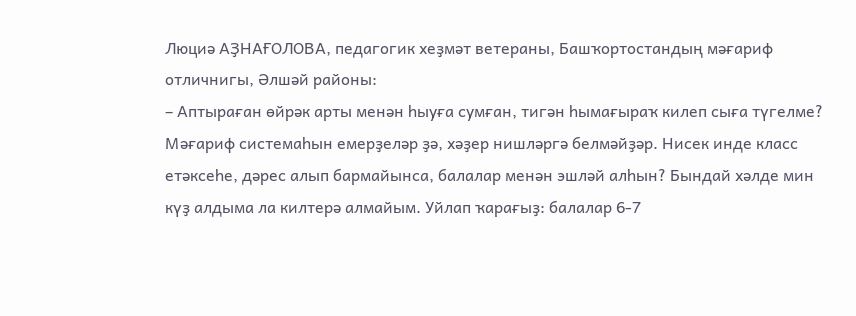Люциә АҘНАҒОЛОВА, педагогик хеҙмәт ветераны, Башҡортостандың мәғариф отличнигы, Әлшәй районы:
– Аптыраған өйрәк арты менән һыуға сумған, тигән һымағыраҡ килеп сыға түгелме? Мәғариф системаһын емерҙеләр ҙә, хәҙер нишләргә белмәйҙәр. Нисек инде класс етәксеһе, дәрес алып бармайынса, балалар менән эшләй алһын? Бындай хәлде мин күҙ алдыма ла килтерә алмайым. Уйлап ҡарағыҙ: балалар 6-7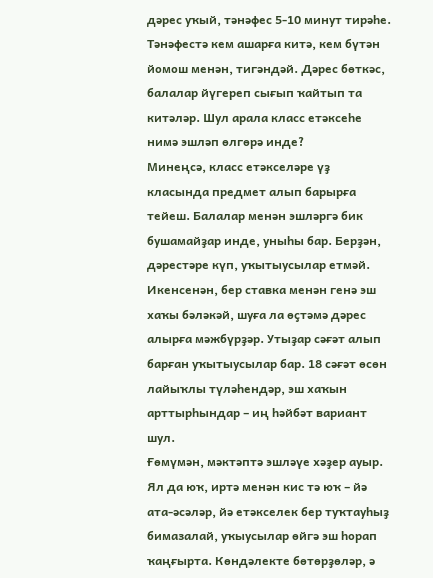дәрес уҡый, тәнәфес 5-10 минут тирәһе. Тәнәфестә кем ашарға китә, кем бүтән йомош менән, тигәндәй. Дәрес бөткәс, балалар йүгереп сығып ҡайтып та китәләр. Шул арала класс етәксеһе нимә эшләп өлгөрә инде?
Минеңсә, класс етәкселәре үҙ класында предмет алып барырға тейеш. Балалар менән эшләргә бик бушамайҙар инде, уныһы бар. Берҙән, дәрестәре күп, уҡытыусылар етмәй. Икенсенән, бер ставка менән генә эш хаҡы бәләкәй, шуға ла өҫтәмә дәрес алырға мәжбүрҙәр. Утыҙар сәғәт алып барған уҡытыусылар бар. 18 сәғәт өсөн лайыҡлы түләһендәр, эш хаҡын арттырһындар – иң һәйбәт вариант шул.
Ғөмүмән, мәктәптә эшләүе хәҙер ауыр. Ял да юҡ, иртә менән кис тә юҡ – йә ата-әсәләр, йә етәкселек бер туҡтауһыҙ бимазалай, уҡыусылар өйгә эш һорап ҡаңғырта. Көндәлекте бөтөрҙөләр, ә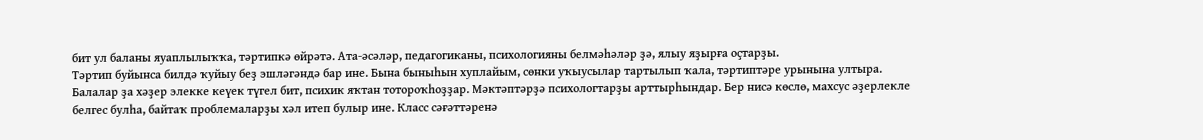бит ул баланы яуаплылыҡҡа, тәртипкә өйрәтә. Ата-әсәләр, педагогиканы, психологияны белмәһәләр ҙә, ялыу яҙырға оҫтарҙы.
Тәртип буйынса билдә ҡуйыу беҙ эшләгәндә бар ине. Бына быныһын хуплайым, сөнки уҡыусылар тартылып ҡала, тәртиптәре урынына ултыра. Балалар ҙа хәҙер элекке кеүек түгел бит, психик яҡтан тотороҡһоҙҙар. Мәктәптәрҙә психологтарҙы арттырһындар. Бер нисә көслө, махсус әҙерлекле белгес булһа, байтаҡ проблемаларҙы хәл итеп булыр ине. Класс сәғәттәренә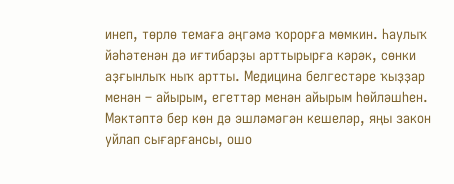инеп, төрлө темаға әңгәмә ҡорорға мөмкин. Һаулыҡ йәһәтенән дә иғтибарҙы арттырырға кәрәк, сөнки аҙғынлыҡ ныҡ артты. Медицина белгестәре ҡыҙҙар менән – айырым, егеттәр менән айырым һөйләшһен. Мәктәптә бер көн дә эшләмәгән кешеләр, яңы закон уйлап сығарғансы, ошо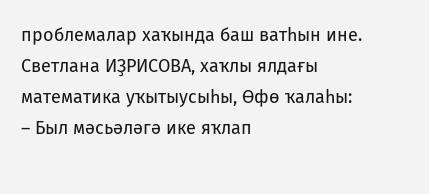проблемалар хаҡында баш ватһын ине.
Светлана ИҘРИСОВА, хаҡлы ялдағы математика уҡытыусыһы, Өфө ҡалаһы:
– Был мәсьәләгә ике яҡлап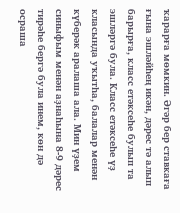ҡарарға мөмкин. Әгәр бер ставкаға ғына эшләйһең икән, дәрес тә алып барырға, класс етәксеһе булып та эшләргә була. Класс етәксеһе үҙ класында уҡытһа, балалар менән күберәк аралаша ала. Мин үҙем синыфым менән аҙнаһына 8-9 дәрес тирәһе бергә була инем, көн дә осраша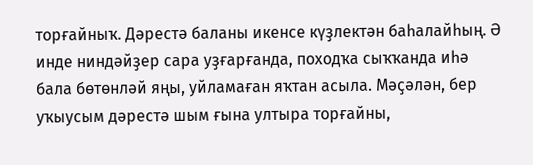торғайныҡ. Дәрестә баланы икенсе күҙлектән баһалайһың. Ә инде ниндәйҙер сара уҙғарғанда, походҡа сыҡҡанда иһә бала бөтөнләй яңы, уйламаған яҡтан асыла. Мәҫәлән, бер уҡыусым дәрестә шым ғына ултыра торғайны,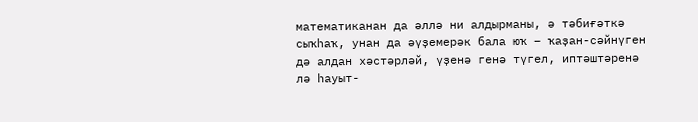математиканан да әллә ни алдырманы, ә тәбиғәткә сыҡһаҡ, унан да әүҙемерәк бала юҡ – ҡаҙан-сәйнүген дә алдан хәстәрләй, үҙенә генә түгел, иптәштәренә лә һауыт-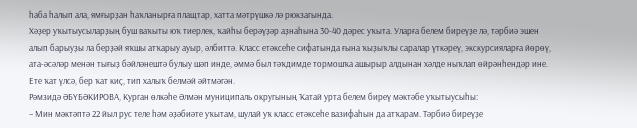һаба һалып ала, ямғырҙан һаҡланырға плащтар, хатта мәтрүшкә лә рюкзагында.
Хәҙер уҡытыусыларҙың буш ваҡыты юҡ тиерлек, ҡайһы берәүҙәр аҙнаһына 30-40 дәрес уҡыта. Уларға белем биреүҙе лә, тәрбиә эшен алып барыуҙы ла берҙәй яҡшы атҡарыу ауыр, әлбиттә. Класс етәксеһе сифатында ғына ҡыҙыҡлы саралар үткәреү, экскурсияларға йөрөү, ата-әсәләр менән тығыҙ бәйләнештә булыу шәп инде, әммә был тәҡдимде тормошҡа ашырыр алдынан хәлде ныҡлап өйрәнһендәр ине. Ете ҡат үлсә, бер ҡат киҫ, тип халыҡ белмәй әйтмәгән.
Рәмзидә ӘБҮБӘКИРОВА, Курган өлкәһе Әлмән муниципаль округының Ҡатай урта белем биреү мәктәбе уҡытыусыһы:
– Мин мәктәптә 22 йыл рус теле һәм әҙәбиәте уҡытам, шулай уҡ класс етәксеһе вазифаһын да атҡарам. Тәрбиә биреүҙе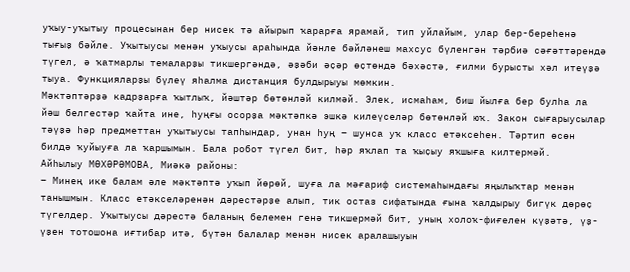уҡыу-уҡытыу процесынан бер нисек тә айырып ҡарарға ярамай, тип уйлайым, улар бер-береһенә тығыҙ бәйле. Уҡытыусы менән уҡыусы араһында йәнле бәйләнеш махсус бүленгән тәрбиә сәғәттәрендә түгел, ә ҡатмарлы темаларҙы тикшергәндә, әҙәби әҫәр өҫтөндә бәхәстә, ғилми бурысты хәл итеүҙә тыуа. Функцияларҙы бүлеү яһалма дистанция булдырыуы мөмкин.
Мәктәптәрҙә кадрҙарға ҡытлыҡ, йәштәр бөтөнләй килмәй. Элек, исмаһам, биш йылға бер булһа ла йәш белгестәр ҡайта ине, һуңғы осорҙа мәктәпкә эшкә килеүселәр бөтөнләй юҡ. Закон сығарыусылар тәүҙә һәр предметтан уҡытыусы тапһындар, унан һуң – шунса уҡ класс етәксеһен. Тәртип өсөн билдә ҡуйыуға ла ҡаршымын. Бала робот түгел бит, һәр яҡлап та ҡыҫыу яҡшыға килтермәй.
Айһылыу МӨХӘРӘМОВА, Миәкә районы:
– Минең ике балам әле мәктәптә уҡып йөрөй, шуға ла мәғариф системаһындағы яңылыҡтар менән танышмын. Класс етәкселәренән дәрестәрҙе алып, тик остаз сифатында ғына ҡалдырыу бигүк дөрөҫ түгелдер. Уҡытыусы дәрестә баланың белемен генә тикшермәй бит, уның холоҡ-фиғелен күҙәтә, үҙ-үҙен тотошона иғтибар итә, бүтән балалар менән нисек аралашыуын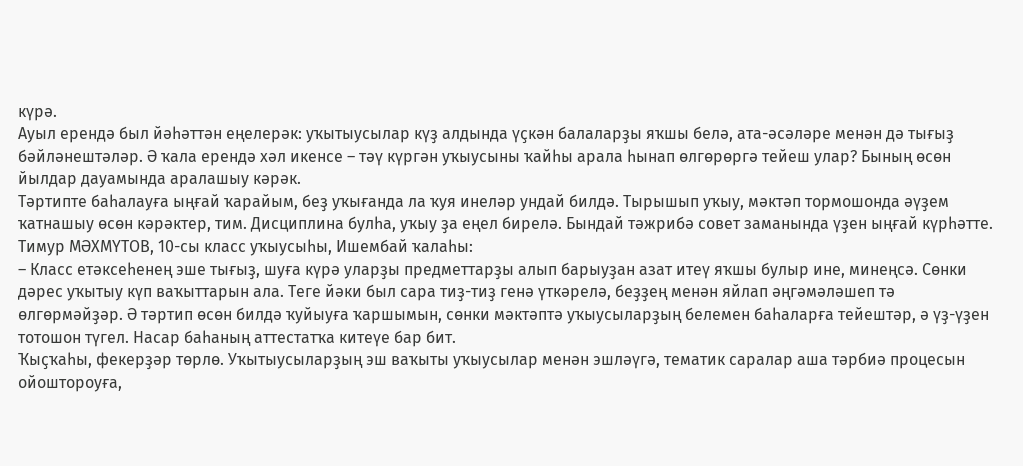күрә.
Ауыл ерендә был йәһәттән еңелерәк: уҡытыусылар күҙ алдында үҫкән балаларҙы яҡшы белә, ата-әсәләре менән дә тығыҙ бәйләнештәләр. Ә ҡала ерендә хәл икенсе – тәү күргән уҡыусыны ҡайһы арала һынап өлгөрөргә тейеш улар? Бының өсөн йылдар дауамында аралашыу кәрәк.
Тәртипте баһалауға ыңғай ҡарайым, беҙ уҡығанда ла ҡуя инеләр ундай билдә. Тырышып уҡыу, мәктәп тормошонда әүҙем ҡатнашыу өсөн кәрәктер, тим. Дисциплина булһа, уҡыу ҙа еңел бирелә. Бындай тәжрибә совет заманында үҙен ыңғай күрһәтте.
Тимур МӘХМҮТОВ, 10-сы класс уҡыусыһы, Ишембай ҡалаһы:
– Класс етәксеһенең эше тығыҙ, шуға күрә уларҙы предметтарҙы алып барыуҙан азат итеү яҡшы булыр ине, минеңсә. Сөнки дәрес уҡытыу күп ваҡыттарын ала. Теге йәки был сара тиҙ-тиҙ генә үткәрелә, беҙҙең менән яйлап әңгәмәләшеп тә өлгөрмәйҙәр. Ә тәртип өсөн билдә ҡуйыуға ҡаршымын, сөнки мәктәптә уҡыусыларҙың белемен баһаларға тейештәр, ә үҙ-үҙен тотошон түгел. Насар баһаның аттестатҡа китеүе бар бит.
Ҡыҫҡаһы, фекерҙәр төрлө. Уҡытыусыларҙың эш ваҡыты уҡыусылар менән эшләүгә, тематик саралар аша тәрбиә процесын ойоштороуға,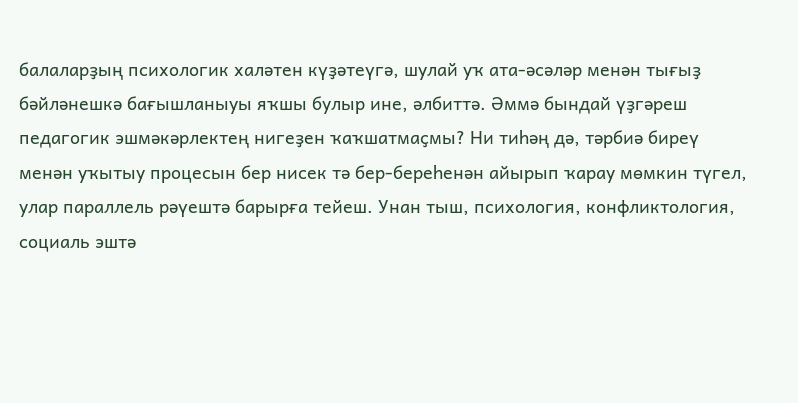балаларҙың психологик халәтен күҙәтеүгә, шулай уҡ ата-әсәләр менән тығыҙ бәйләнешкә бағышланыуы яҡшы булыр ине, әлбиттә. Әммә бындай үҙгәреш педагогик эшмәкәрлектең нигеҙен ҡаҡшатмаҫмы? Ни тиһәң дә, тәрбиә биреү менән уҡытыу процесын бер нисек тә бер-береһенән айырып ҡарау мөмкин түгел, улар параллель рәүештә барырға тейеш. Унан тыш, психология, конфликтология, социаль эштә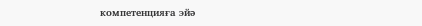компетенцияға эйә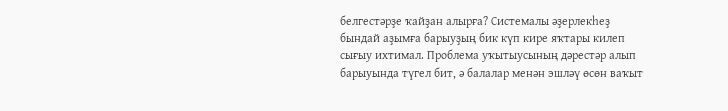белгестәрҙе ҡайҙан алырға? Системалы әҙерлекһеҙ бындай аҙымға барыуҙың бик күп кире яҡтары килеп сығыу ихтимал. Проблема уҡытыусының дәрестәр алып барыуында түгел бит, ә балалар менән эшләү өсөн ваҡыт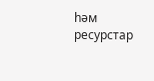һәм ресурстар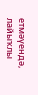етмәүендә, лайыҡлы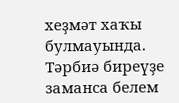хеҙмәт хаҡы булмауында. Тәрбиә биреүҙе заманса белем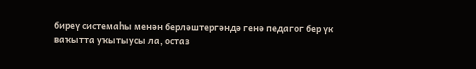биреү системаһы менән берләштергәндә генә педагог бер үк ваҡытта уҡытыусы ла, остаз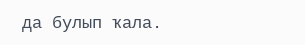да булып ҡала.